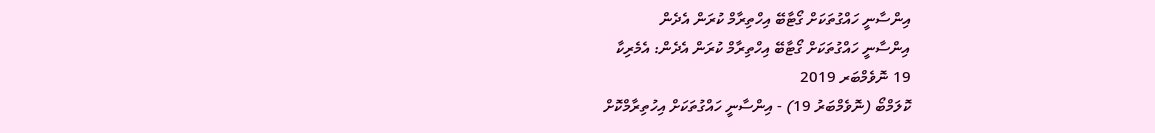އިންސާނީ ހައްގުތަކަށް ގޯޓާބޭ އިހްތިރާމް ކުރަން އެދެން
އިންސާނީ ހައްގުތަކަށް ގޯޓާބޭ އިހްތިރާމް ކުރަން އެދެން: އެމެރިކާ
19 ނޮވެމްބަރ 2019
ކޮލަމްބޯ (ނޮވެމްބަރު 19) - އިންސާނީ ހައްގުތަކަށް އިހުތިރާމްކޮށް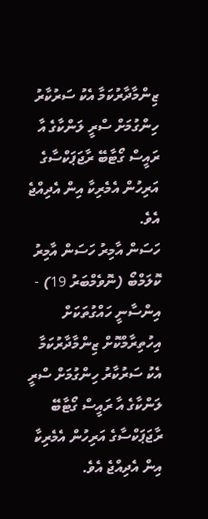ޒިންމާދާރުކަމާ އެކު ސަރުކާރު ހިންގުމަށް ސްރީ ލަންކާގެ އާ ރައީސް ގޯޓާބޭ ރާޖަޕަކްސާގެ އަރިހުން އެމެރިކާ އިން އެދިއްޖެ އެވެ.
ހަސަން އާމިރު ހަސަން އާމިރު
ކޮލަމްބޯ (ނޮވެމްބަރު 19) - އިންސާނީ ހައްގުތަކަށް އިހުތިރާމްކޮށް ޒިންމާދާރުކަމާ އެކު ސަރުކާރު ހިންގުމަށް ސްރީ ލަންކާގެ އާ ރައީސް ގޯޓާބޭ ރާޖަޕަކްސާގެ އަރިހުން އެމެރިކާ އިން އެދިއްޖެ އެވެ.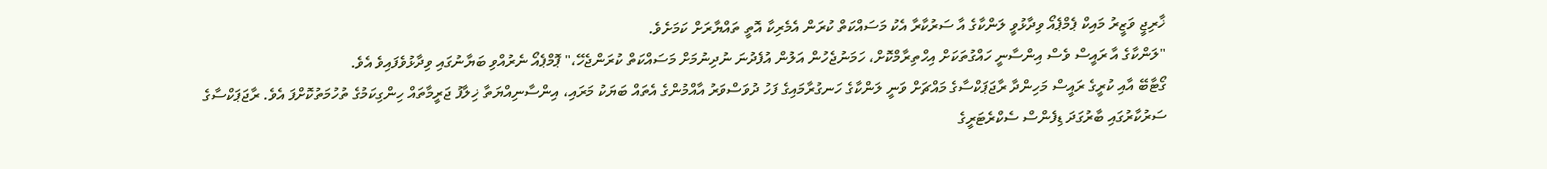ޚާރިޖީ ވަޒީރު މައިކް ޕެމްޕެއޯ ވިދާޅުވީ ލަންކާގެ އާ ސަރުކާރާ އެކު މަސައްކަތް ކުރަން އެމެރިކާ އޮތީ ތައްޔާރަށް ކަމަށެވެ.
"ލަންކާގެ އާ ރައީސް ވެސް އިންސާނީ ހައްގުތަކަށް އިހްތިރާމްކޮށް، ހަމަނުޖެހުން އަލުން އުފެދުނަ ނުދިނުމަށް މަސައްކަތް ކުރަންޖެހޭ،" ޕޮމްޕެއޯ ނެރުއްވި ބަޔާނުގައި ވިދާޅުވެފައިވެ އެވެ.
ގޯޓާބޭ އާއި ކުރީގެ ރައީސް މަހިންދާ ރާޖަޕަކްސާގެ މައްޗަށް ވަނީ ލަންކާގެ ހަނގުރާމައިގެ ފަހު ދުވަސްވަރު އާއްމުންގެ އެތައް ބަޔަކު މަރައި، އިންސާނިއްޔަތާ ޚިލާފު ޖަރީމާތައް ހިންގިކަމުގެ ތުހުމަތުކޮށްފަ އެވެ. ރާޖަޕަކްސާގެ ސަރުކާރުގައި ބާރުގަދަ ޑިފެންސް ސެކްރެޓަރީގެ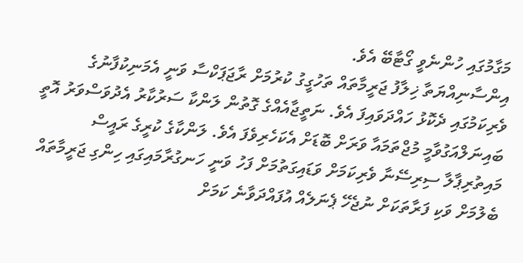މަގާމުގައި ހުންނެވީ ގޯޓާބޭ އެވެ.
އިންސާނިއްޔަތާ ޚިލާފު ޖަރީމާތައް ތަހުގީގު ކުރުމަށް ރާޖަޕަކްސާ ވަނީ އެމަނިކުފާނުގެ ވެރިކަމުގައި ދެކޮޅު ހައްދަވައިފަ އެވެ. ނަތީޖާއެއްގެ ގޮތުން ލަންކާ ސަރުކާރު އެދުވަސްވަރު އޮތީ ބައިނަލްއަގުވާމީ މުޖްތަމައާ ވަރަށް ބޮޑަށް އެކަހެރިވެފަ އެވެ. ލަންކާގެ ކުރީގެ ރައީސް މައިތުރިޕާލާ ސިރިސޭނާ ވެރިކަމަށް ވަޑައިގަތުމަށް ފަހު ވަނީ ހަނގުރާމައިގައި ހިންގި ޖަރީމާތައް ބެލުމަށް ވަކި ފަރާތަކަށް ނުޖެހޭ ޕެނަލެއް އުފައްދަވާނެ ކަމަށް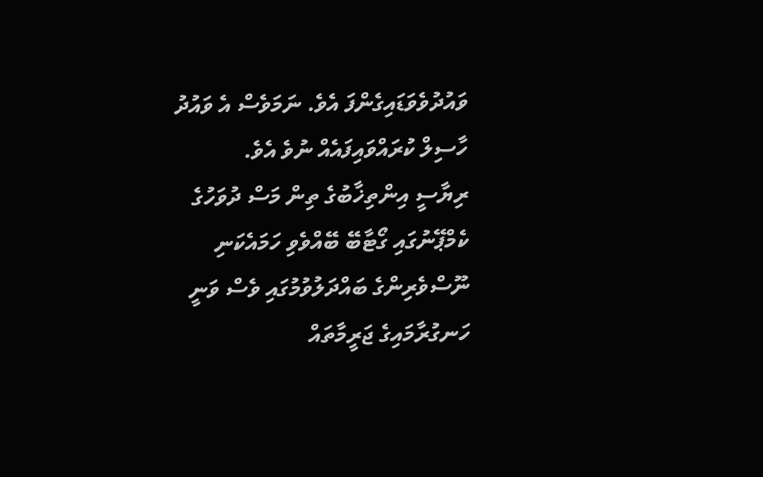ވައުދުވެވަޑައިގެންފަ އެވެ. ނަމަވެސް އެ ވައުދު ހާސިލް ކުރައްވައިފައެއް ނުވެ އެވެ.
ރިޔާސީ އިންތިޚާބުގެ ތިން މަސް ދުވަހުގެ ކެމްޕޭނުގައި ގޯޓާބޭ ބޭއްވެވި ހަމައެކަނި ނޫސްވެރިންގެ ބައްދަލުވުމުގައި ވެސް ވަނީ ހަނގުރާމައިގެ ޖަރީމާތައް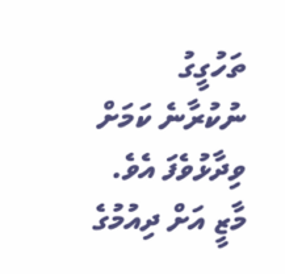ތަހުގީގު ނުކުރާނެ ކަމަށް ވިދާޅުވެފަ އެވެ. މާޒީ އަށް ދިއުމުގެ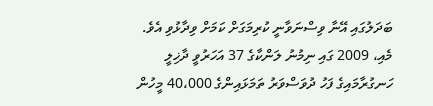ބަދަލުގައި އޭނާ ވިސްނަވާނީ ކުރިމަގަށް ކަމަށް ވިދާޅުވި އެވެ.
މެއި، 2009 ގައި ނިމުނު ލަންކާގެ 37 އަހަރުވީ ދާޚިލީ ހަނގުރާމައިގެ ފަހު ދުވަސްވަރު ތަމަޅައިންގެ 40،000 މީހުން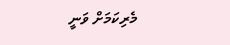މެރިކަމަށް ވަނީ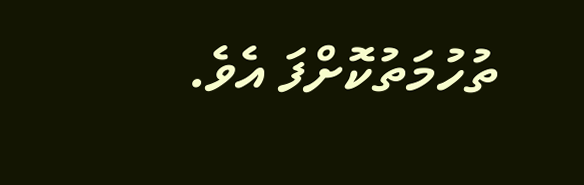ތުހުމަތުކޮށްފަ އެވެ.